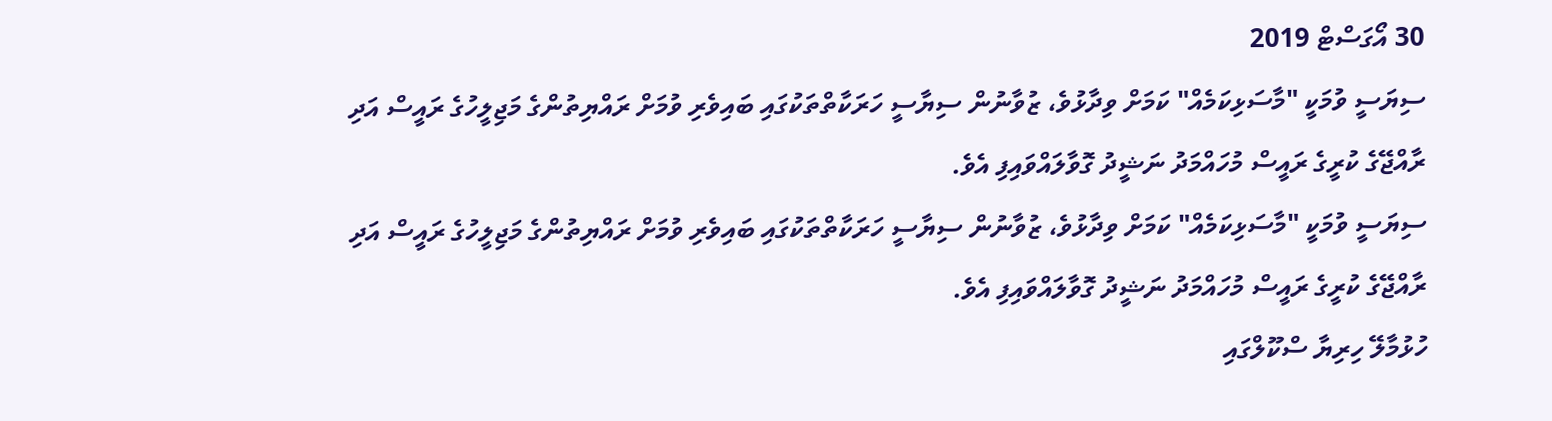30 އޯގަސްޓް 2019
ސިޔަސީ ވުމަކީ "މާސަޅިކަމެއް" ކަމަށް ވިދާޅުވެ، ޒުވާނުން ސިޔާސީ ހަރަކާތްތަކުގައި ބައިވެރި ވުމަށް ރައްޔިތުންގެ މަޖިލީހުގެ ރައީސް އަދި ރާއްޖޭގެ ކުރީގެ ރައީސް މުހައްމަދު ނަޝީދު ގޮވާލައްވައިފި އެވެ.
ސިޔަސީ ވުމަކީ "މާސަޅިކަމެއް" ކަމަށް ވިދާޅުވެ، ޒުވާނުން ސިޔާސީ ހަރަކާތްތަކުގައި ބައިވެރި ވުމަށް ރައްޔިތުންގެ މަޖިލީހުގެ ރައީސް އަދި ރާއްޖޭގެ ކުރީގެ ރައީސް މުހައްމަދު ނަޝީދު ގޮވާލައްވައިފި އެވެ.
ހުޅުމާލޭ ހިރިޔާ ސްކޫލްގައި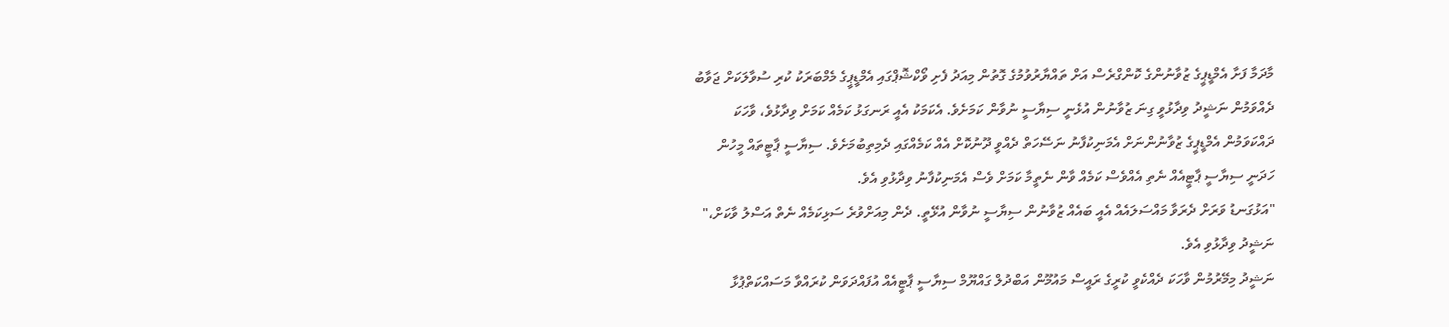މާދަމާ ފަށާ އެމްޑީޕީގެ ޒުވާނުންގެ ކޮންގްރެސް އަށް ތައްޔާރުވުމުގެ ގޮތުން މިއަދު ފެށި ވޯކްޝޮޕްގައި އެމްޑީޕީގެ މެމްބަރަކު ކުރި ސުވާލަކަށް ޖަވާބު ދެއްވަމުން ނަޝީދު ވިދާޅުވީ ގިނަ ޒުވާނުން އުޅެނީ ސިޔާސީ ނުވާން ކަމަށެވެ. އެކަމަކު އެއީ ރަނގަޅު ކަމެއް ކަމަށް ވިދާޅުވެ، ވާހަކަ ދައްކަވަމުން އެމްޑީޕީގެ ޒުވާނުންނަށް އެމަނިކުފާނު ނަސޭހަތް ދެއްވީ ދޫނުކޮށް އެއް ކަމެއްގައި ދެމިތިބުމަށެވެ. ސިޔާސީ ޕާޓީތައް މީހުން ހަދަނީ ސިޔާސީ ޕާޓީއެއް ނެތި އެއްވެސް ކަމެއް ވާން ނެތީމާ ކަމަށް ވެސް އެމަނިކުފާނު ވިދާޅުވި އެވެ.
"އަޅުގަނޑު ވަރަށް ދެރަވާ މައްސަލައެއް އެއީ ބައެއް ޒުވާނުން ސިޔާސީ ނުވާން އުޅޭތީ. ދެން މިއަށްވުރެ ސަޅިކަމެއް ނެތް އަސްލު ވާކަށް،" ނަޝީދު ވިދާޅުވި އެވެ.
ނަޝީދު މިމޭރުމުން ވާހަކަ ދެއްކެވީ ކުރީގެ ރައީސް މައުމޫން އަބްދުލް ގައްޔޫމް ސިޔާސީ ޕާޓީއެއް އުފައްދަވަން ކުރައްވާ މަސައްކަތްޕުޅާ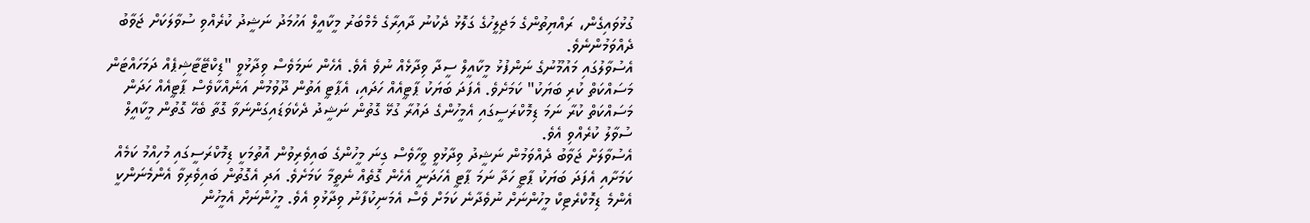ގުޅުވައިގެން، ރައްޔިތުންގެ މަޖިލީހުގެ ގަލޮޅު ދެކުނު ދާއިރާގެ މެމްބަރު މީކާއީލް އަހުމަދު ނަޝީދު ކުރެއްވި ސުވާލަކަށް ޖަވާބު ދެއްވަމުންނެވެ.
އެސުވާލުގައި މައުމޫނުގެ ނަންފުޅު މީކާއީލް ސީދާ ވިދާޅެއް ނުވެ އެވެ. އެހެން ނަމަވެސް ވިދާޅުވީ "ޑިކްޓޭޓާޝިޕެއް ދަމަހައްޓަން މަސައްކަތް ކުރި ބަޔަކު" ކަމަށެވެ. އެފަދަ ބަޔަކު ޕާޓީއެއް ހަދައި، އެޕާޓީ އަތުން ދޫވުމުން އަނެއްކާވެސް ޕާޓީއެއް ހަދަން މަސައްކަތް ކުރާ ނަމަ ޑިމޮކްރަސީގައި އެމީހުންގެ ދައުރާ ގުޅޭ ގޮތުން ނަޝީދު ދެކެވަޑައިގަންނަވާ ގޮތާ ބެހޭ ގޮތުން މީކާއީލް ސުވާލު ކުރެއްވި އެވެ.
އެސުވާލަށް ޖަވާބު ދެއްވަމުން ނަޝީދު ވިދާޅުވީ ވީހާވެސް ގިނަ މީހުންގެ ބައިވެރިވުން އޮތުމަކީ ޑިމޮކްރަސީގައި މުހިއްމު ކަމެއް ކަމަށާއި އެފަދަ ބަޔަކު ޕާޓީ ހަދާ ނަމަ ޕާޓީ އެހަދަނީ އެހެން ގޮތެއް ނެތީމާ ކަމަށެވެ. އަދި އެގޮތުން ބައިވެރިވާ އެންމެނަންކީ އެންމެ ޑިމޮކްރެޓިކް މީހުންނަށް ނުވެދާނެ ކަމަށް ވެސް އެމަނިކުފާނު ވިދާޅުވި އެވެ. މީހުންނަށް އެމީހުން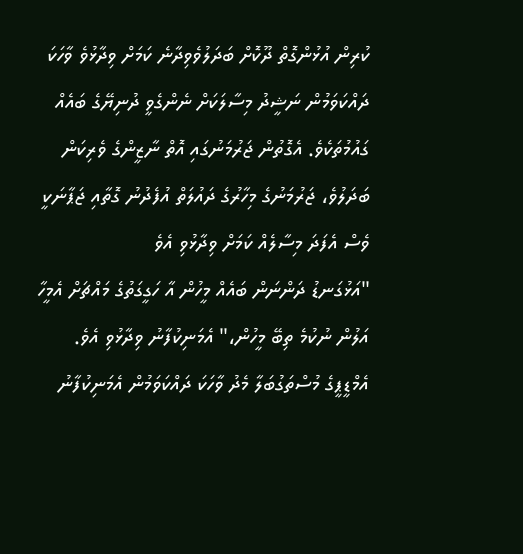ކުރިން އުޅުންގޮތް ދޫކޮށް ބަދަލުވެވިދާނެ ކަމަށް ވިދާޅުވެ ވާހަކަ ދައްކަވަމުން ނަޝީދު މިސާލަކަށް ނެންގެވީ ދުނިޔޭގެ ބައެއް ގައުމުތަކެވެ. އެގޮތުން ޖަރުމަނުގައި އޮތް ނާޒީންގެ ވެރިކަން ބަދަލުވެ، ޖަރުމަނުގެ މިހާރުގެ ދައުލަތް އުފެދުނު ގޮތާއި ޖަޕާނަކީ ވެސް އެފަދަ މިސާލެއް ކަމަށް ވިދާޅުވި އެވެ
"އަޅުގަނޑު ދަންނަން ބައެއް މީހުން އާ ހަގީގަތުގެ މައްޗަށް އެމީހާ އަލުން ނުކުމެ ތިބޭ މީހުން،" އެމަނިކުފާނު ވިދާޅުވި އެވެ.
އެމްޑީޕީގެ މުސްތަގުބަލާ މެދު ވާހަކަ ދައްކަވަމުން އެމަނިކުފާނު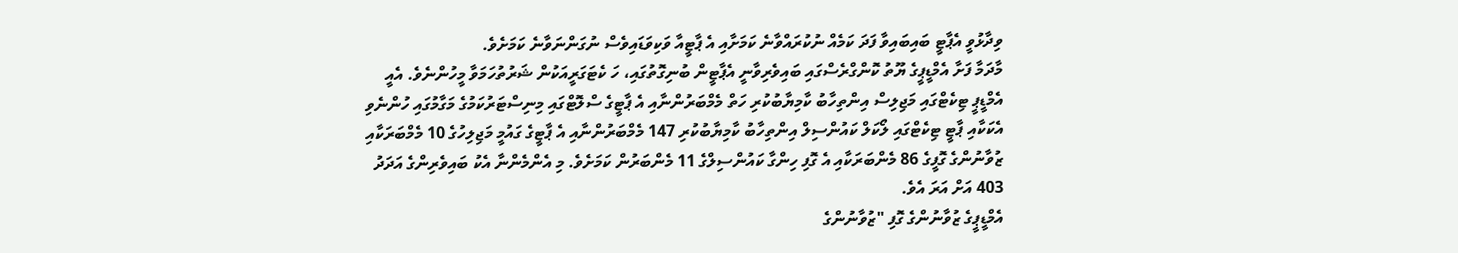ވިދާޅުވީ އެޕާޓީ ބައިބައިވާ ފަދަ ކަމެއް ނުކުރައްވާނެ ކަމަށާއި އެ ޕާޓީއާ ވަކިވަޑައިވެސް ނުގަންނަވާނެ ކަމަށެވެ.
މާދަމާ ފަށާ އެމްޑީޕީގެ ޔޫތު ކޮންގްރެސްގައި ބައިވެރިވާނީ އެޕާޓީން ބުނިގޮތުގައި، ހަ ކެޓަގަރީއަކުން ޝަރުތުހަމަވާ މީހުންނެވެ. އެއީ އެމްޑީޕީ ޓިކެޓްގައި މަޖިލިސް އިންތިހާބު ކާމިޔާބުކުރި ހަތް މެމްބަރުންނާއި އެ ޕާޓީގެ ސްލޮޓްގައި މިނިސްޓަރުކަމުގެ މަގާމުގައި ހުންނެވި އެކަކާއި ޕާޓީ ޓިކެޓްގައި ލޯކަލް ކައުންސިލް އިންތިހާބު ކާމިޔާބުކުރި 147 މެމްބަރުންނާއި އެ ޕާޓީގެ ގައުމީ މަޖިލިހުގެ 10 މެމްބަރަކާއި ޒުވާނުންގެ ގޮފީގެ 86 މެންބަރަކާއި އެ ގޮފި ހިންގާ ކައުންސިލްގެ 11 މެންބަރުން ކަމަށެވެ. މި އެންމެންނާ އެކު ބައިވެރިންގެ އަދަދު 403 އަށް އަރަ އެވެ.
އެމްޑީޕީގެ ޒުވާނުންގެ ގޮފި "ޒުވާނުންގެ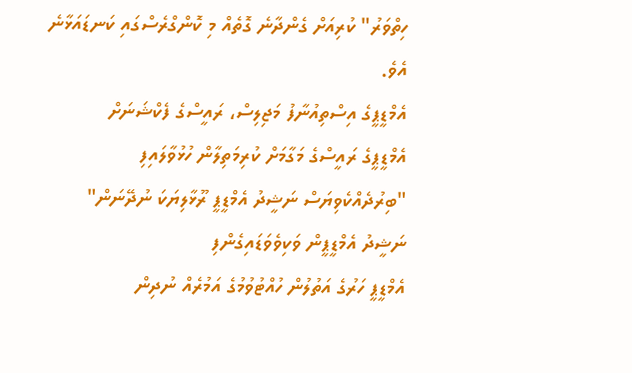ހިތްވަރު" ކުރިއަށް ގެންދާނެ ގޮތެއް މި ކޮންގްރެސްގައި ކަނޑައަޅާނެ އެވެ.
އެމްޑީޕީގެ އިސްތިއުނާފު މަޖިލިސް، ރައީސްގެ ފެކްޝަނަށް
އެމްޑީޕީގެ ރައީސްގެ މަގާމަށް ކުރިމަތިލާން ހުޅުވާލައިފި
"ބިރުދެއްކެވިޔަސް ނަޝީދު އެމްޑީޕީ ރޫޅާލިޔަކަ ނުދޭނަން"
ނަޝީދު އެމްޑީޕީން ވަކިވެވަޑައިގެންފި
އެމްޑީޕީ ހަރުގެ އަތުލުން ހުއްޓުވުމުގެ އަމުރެއް ނުދިން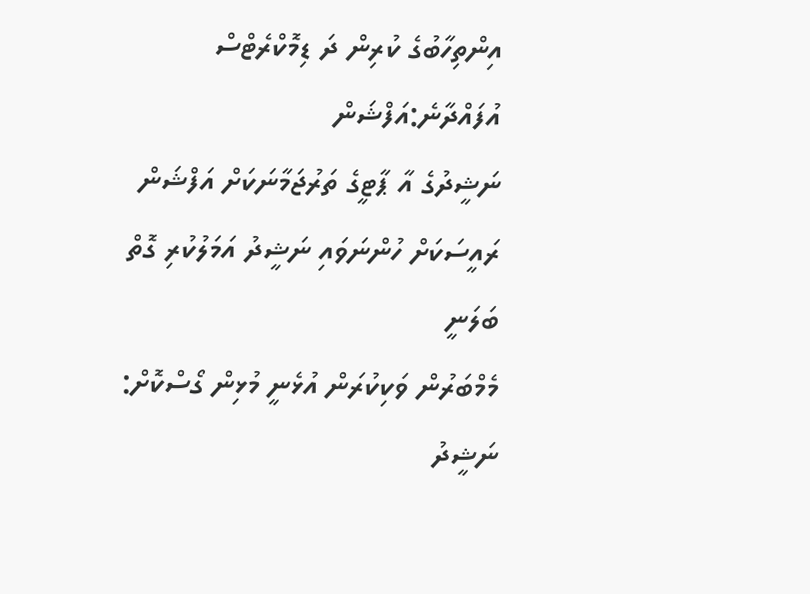އިންތިހާބުގެ ކުރިން ދަ ޑިމޮކްރެޓްސް އުފައްދާނެ:އަފްޝަން
ނަޝީދުގެ އާ ޕާޓީގެ ތަރުޖަމާނަކަށް އަފްޝަން
ރައީސަކަށް ހުންނަވައި ނަޝީދު އަމަލުކުރި ގޮތް ބަލަނީ
މެމްބަރުން ވަކިކުރަން އުޅެނީ މުޅިން ގޯސްކޮށް: ނަޝީދު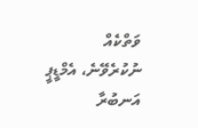ވަތްކެއް ނުކުރެވޭނެ، އެމްޑީޕީ އަނބުރާ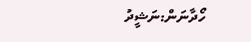ހޯދާނަން:ނަޝީދު